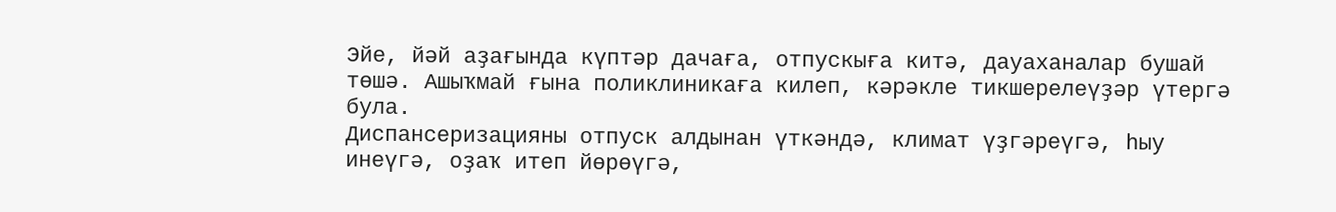Эйе, йәй аҙағында күптәр дачаға, отпускыға китә, дауаханалар бушай төшә. Ашыҡмай ғына поликлиникаға килеп, кәрәкле тикшерелеүҙәр үтергә була.
Диспансеризацияны отпуск алдынан үткәндә, климат үҙгәреүгә, һыу инеүгә, оҙаҡ итеп йөрөүгә,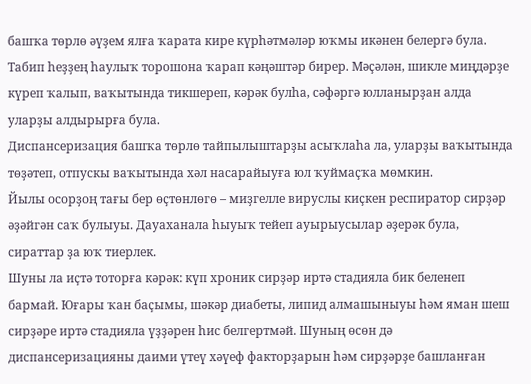башҡа төрлө әүҙем ялға ҡарата кире күрһәтмәләр юҡмы икәнен белергә була.
Табип һеҙҙең һаулыҡ торошона ҡарап кәңәштәр бирер. Мәҫәлән, шикле миңдәрҙе күреп ҡалып, ваҡытында тикшереп, кәрәк булһа, сәфәргә юлланырҙан алда уларҙы алдырырға була.
Диспансеризация башҡа төрлө тайпылыштарҙы асыҡлаһа ла, уларҙы ваҡытында төҙәтеп, отпускы ваҡытында хәл насарайыуға юл ҡуймаҫҡа мөмкин.
Йылы осорҙоң тағы бер өҫтөнлөгө – миҙгелле вируслы киҫкен респиратор сирҙәр әҙәйгән саҡ булыуы. Дауаханала һыуыҡ тейеп ауырыусылар әҙерәк була, сираттар ҙа юҡ тиерлек.
Шуны ла иҫтә тоторға кәрәк: күп хроник сирҙәр иртә стадияла бик беленеп бармай. Юғары ҡан баҫымы, шәкәр диабеты, липид алмашыныуы һәм яман шеш сирҙәре иртә стадияла үҙҙәрен һис белгертмәй. Шуның өсөн дә диспансеризацияны даими үтеү хәүеф факторҙарын һәм сирҙәрҙе башланған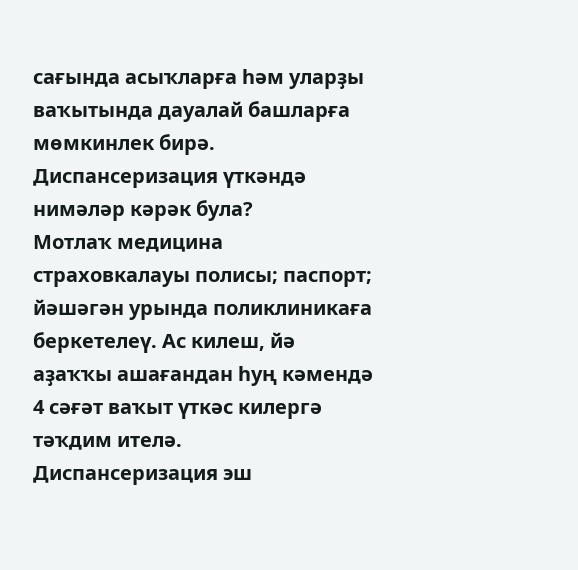сағында асыҡларға һәм уларҙы ваҡытында дауалай башларға мөмкинлек бирә.
Диспансеризация үткәндә нимәләр кәрәк була?
Мотлаҡ медицина страховкалауы полисы; паспорт; йәшәгән урында поликлиникаға беркетелеү. Ас килеш, йә аҙаҡҡы ашағандан һуң кәмендә 4 сәғәт ваҡыт үткәс килергә тәҡдим ителә.
Диспансеризация эш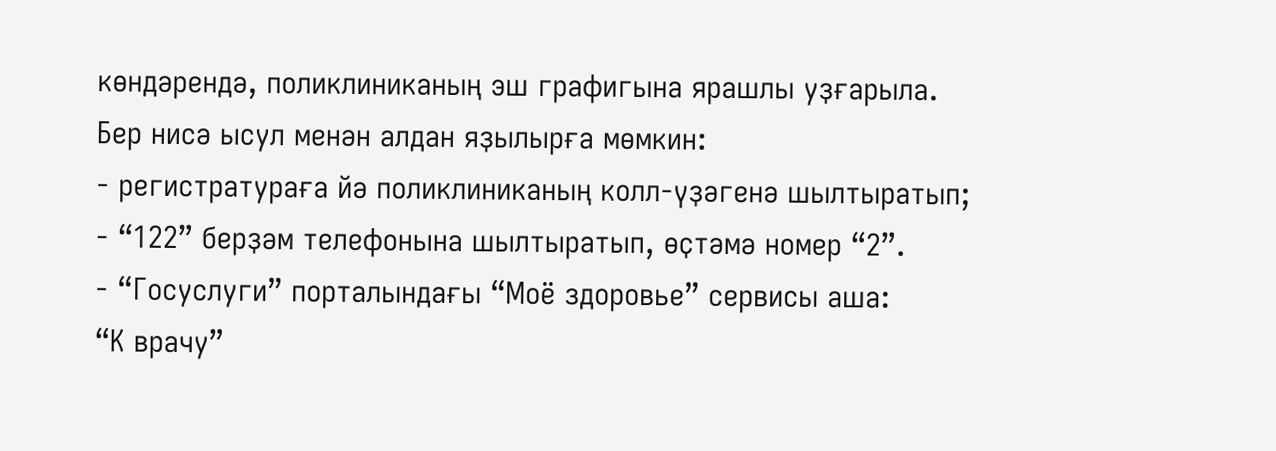көндәрендә, поликлиниканың эш графигына ярашлы уҙғарыла.
Бер нисә ысул менән алдан яҙылырға мөмкин:
- регистратураға йә поликлиниканың колл-үҙәгенә шылтыратып;
- “122” берҙәм телефонына шылтыратып, өҫтәмә номер “2”.
- “Госуслуги” порталындағы “Моё здоровье” сервисы аша:
“К врачу”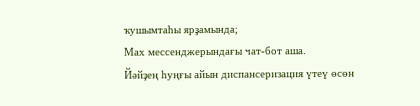ҡушымтаһы ярҙамында;
Мах мессенджерындағы чат-бот аша.
Йәйҙең һуңғы айын диспансеризация үтеү өсөн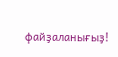файҙаланығыҙ!